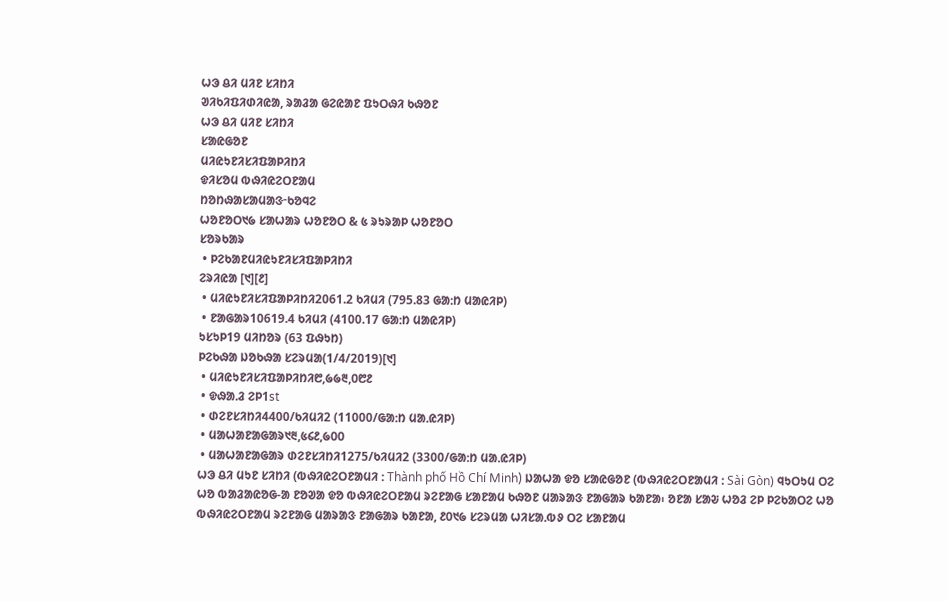ᱦᱳ ᱪᱤ ᱢᱤᱱ ᱥᱤᱴᱤ
ᱣᱤᱠᱤᱯᱤᱰᱤᱭᱟ, ᱨᱟᱲᱟ ᱜᱮᱭᱟᱱ ᱯᱩᱛᱷᱤ ᱠᱷᱚᱱ
ᱦᱳ ᱪᱤ ᱢᱤᱱ ᱥᱤᱴᱤ
ᱥᱟᱭᱜᱚᱱ
ᱢᱤᱭᱩᱱᱤᱥᱤᱯᱟᱞᱤᱴᱤ
ᱫᱤᱥᱚᱢ ᱵᱷᱤᱭᱮᱛᱱᱟᱢ
ᱴᱚᱴᱷᱟᱥᱟᱢᱟᱝᱼᱠᱚᱧᱮ
ᱦᱚᱱᱚᱛ᱑᱙ ᱥᱟᱦᱟᱨ ᱦᱚᱱᱚᱛ & ᱕ ᱨᱩᱨᱟᱞ ᱦᱚᱱᱚᱛ
ᱥᱚᱨᱠᱟᱨ
 • ᱞᱮᱠᱟᱱᱢᱤᱭᱩᱱᱤᱥᱤᱯᱟᱞᱤᱴᱤ
ᱮᱨᱤᱭᱟ [᱑][᱒]
 • ᱢᱤᱭᱩᱱᱤᱥᱤᱯᱟᱞᱤᱴᱤ2061.2 ᱠᱤᱢᱤ (795.83 ᱜᱟᱺᱴ ᱢᱟᱭᱤᱞ)
 • ᱱᱟᱜᱟᱨ10619.4 ᱠᱤᱢᱤ (4100.17 ᱜᱟᱺᱴ ᱢᱟᱭᱤᱞ)
ᱩᱥᱩᱞ19 ᱢᱤᱴᱚᱨ (63 ᱯᱷᱩᱴ)
ᱞᱮᱠᱷᱟ ᱡᱚᱠᱷᱟ ᱥᱮᱨᱢᱟ(1/4/2019)[᱑]
 • ᱢᱤᱭᱩᱱᱤᱥᱤᱯᱟᱞᱤᱴᱤ᱘,᱙᱙᱓,᱐᱘᱒
 • ᱫᱷᱟᱹᱲ ᱮᱞ1st
 • ᱰᱮᱱᱥᱤᱴᱤ4400/ᱠᱤᱢᱤ2 (11000/ᱜᱟᱺᱴ ᱢᱟᱹᱭᱤᱞ)
 • ᱢᱟᱦᱟᱱᱟᱜᱟᱨ᱑᱓,᱕᱔᱒,᱙᱐᱐
 • ᱢᱟᱦᱟᱱᱟᱜᱟᱨ ᱰᱮᱱᱥᱤᱴᱤ1275/ᱠᱤᱢᱤ2 (3300/ᱜᱟᱺᱴ ᱢᱟᱹᱭᱤᱞ)
ᱦᱳ ᱪᱤ ᱢᱩᱱ ᱥᱤᱴᱤ (ᱵᱷᱤᱭᱮᱛᱱᱟᱢᱤ ᱺ Thành phố Hồ Chí Minh) ᱡᱟᱦᱟ ᱫᱚ ᱥᱟᱭᱜᱚᱱ (ᱵᱷᱤᱭᱮᱛᱱᱟᱢᱤ ᱺ Sài Gòn) ᱧᱩᱛᱩᱢ ᱛᱮ ᱦᱚ ᱵᱟᱲᱟᱭᱚᱜ-ᱟ ᱱᱚᱣᱟ ᱫᱚ ᱵᱷᱤᱭᱮᱛᱱᱟᱢ ᱨᱮᱱᱟᱜ ᱥᱟᱱᱟᱢ ᱠᱷᱚᱱ ᱢᱟᱨᱟᱝ ᱱᱟᱜᱟᱨ ᱠᱟᱱᱟ᱾ ᱚᱱᱟ ᱥᱟᱶ ᱦᱚᱲ ᱮᱞ ᱞᱮᱠᱟᱛᱮ ᱦᱚ ᱵᱷᱤᱭᱮᱛᱱᱟᱢ ᱨᱮᱱᱟᱜ ᱢᱟᱨᱟᱝ ᱱᱟᱜᱟᱨ ᱠᱟᱱᱟ, ᱒᱐᱑᱙ ᱥᱮᱨᱢᱟ ᱦᱤᱥᱟᱹᱵᱽ ᱛᱮ ᱥᱟᱱᱟᱢ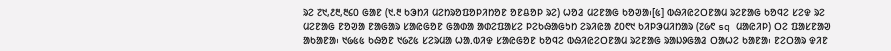ᱨᱮ ᱗᱑,᱒᱓,᱓᱔᱐ ᱜᱟᱱ (᱑.᱓ ᱠᱳᱴᱤ ᱢᱮᱴᱨᱚᱯᱚᱞᱤᱴᱚᱱ ᱚᱱᱪᱚᱞ ᱨᱮ) ᱦᱚᱲ ᱢᱮᱱᱟᱜ ᱠᱚᱣᱟ᱾[᱕] ᱵᱷᱤᱭᱮᱛᱱᱟᱢ ᱨᱮᱱᱟᱜ ᱠᱚᱧᱮ ᱥᱮᱫ ᱨᱮ ᱢᱮᱱᱟᱜ ᱱᱚᱣᱟ ᱱᱟᱜᱟᱨ ᱥᱟᱭᱜᱚᱱ ᱜᱟᱰᱟ ᱟᱰᱮᱯᱟᱥᱮ ᱞᱮᱠᱷᱟᱜᱩᱴ ᱮᱨᱤᱭᱟ ᱒᱐᱖᱑ ᱠᱤᱞᱳᱢᱤᱴᱟᱨ (᱗᱙᱖ sq ᱢᱟᱭᱤᱞ) ᱛᱮ ᱯᱟᱥᱱᱟᱣ ᱟᱠᱟᱱᱟ᱾ ᱑᱙᱕᱕ ᱠᱷᱚᱱ ᱑᱙᱗᱕ ᱥᱮᱨᱢᱟ ᱦᱟᱹᱵᱤᱫ ᱥᱟᱭᱜᱚᱱ ᱠᱚᱧᱮ ᱵᱷᱤᱭᱮᱛᱱᱟᱢ ᱨᱮᱱᱟᱜ ᱨᱟᱡᱽᱜᱟᱲ ᱛᱟᱦᱮ ᱠᱟᱱᱟ᱾ ᱱᱮᱛᱟᱨ ᱫᱤᱱ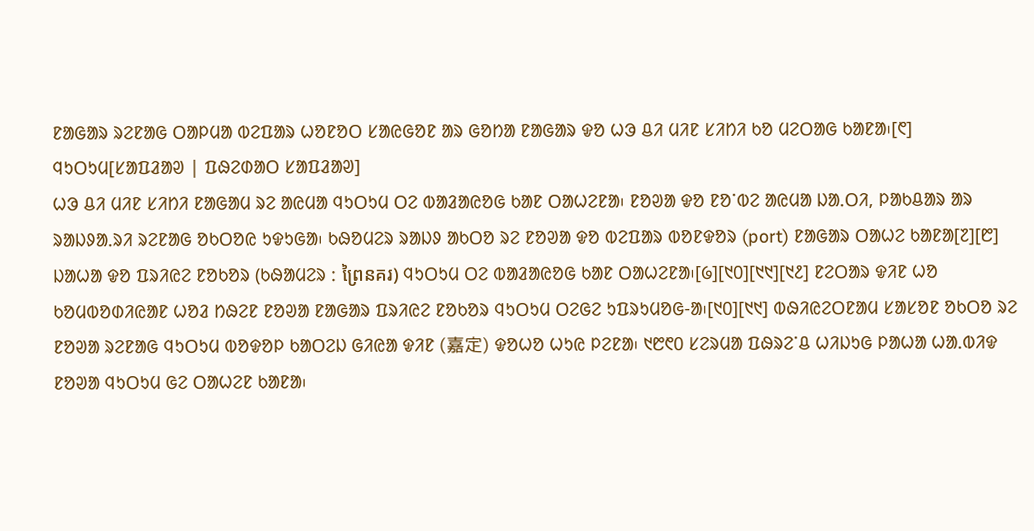ᱱᱟᱜᱟᱨ ᱨᱮᱱᱟᱜ ᱛᱟᱞᱢᱟ ᱵᱮᱯᱟᱨ ᱦᱚᱱᱚᱛ ᱥᱟᱭᱜᱚᱱ ᱟᱨ ᱜᱚᱴᱟ ᱱᱟᱜᱟᱨ ᱫᱚ ᱦᱳ ᱪᱤ ᱢᱤᱱ ᱥᱤᱴᱤ ᱠᱚ ᱢᱮᱛᱟᱜ ᱠᱟᱱᱟ᱾[᱖]
ᱧᱩᱛᱩᱢ[ᱥᱟᱯᱲᱟᱣ | ᱯᱷᱮᱰᱟᱛ ᱥᱟᱯᱲᱟᱣ]
ᱦᱳ ᱪᱤ ᱢᱤᱱ ᱥᱤᱴᱤ ᱱᱟᱜᱟᱢ ᱨᱮ ᱟᱭᱢᱟ ᱧᱩᱛᱩᱢ ᱛᱮ ᱵᱟᱲᱟᱭᱚᱜ ᱠᱟᱱ ᱛᱟᱦᱮᱱᱟ᱾ ᱱᱚᱣᱟ ᱫᱚ ᱱᱚᱸᱵᱮ ᱟᱭᱢᱟ ᱡᱟᱹᱛᱤ, ᱞᱟᱠᱪᱟᱨ ᱟᱨ ᱨᱟᱡᱽᱟᱹᱨᱤ ᱨᱮᱱᱟᱜ ᱚᱠᱛᱚᱭ ᱩᱫᱩᱜᱟ᱾ ᱠᱷᱚᱢᱮᱨ ᱨᱟᱡᱽ ᱟᱠᱛᱚ ᱨᱮ ᱱᱚᱣᱟ ᱫᱚ ᱵᱮᱯᱟᱨ ᱵᱚᱱᱫᱚᱨ (port) ᱱᱟᱜᱟᱨ ᱛᱟᱦᱮ ᱠᱟᱱᱟ[᱗][᱘] ᱡᱟᱦᱟ ᱫᱚ ᱯᱨᱤᱭᱮ ᱱᱚᱠᱚᱨ (ᱠᱷᱟᱢᱮᱨ ᱺ ព្រៃនគរ) ᱧᱩᱛᱩᱢ ᱛᱮ ᱵᱟᱲᱟᱭᱚᱜ ᱠᱟᱱ ᱛᱟᱦᱮᱱᱟ᱾[᱙][᱑᱐][᱑᱑][᱑᱒] ᱱᱮᱛᱟᱨ ᱫᱤᱱ ᱦᱚ ᱠᱚᱢᱵᱚᱰᱤᱭᱟᱱ ᱦᱚᱲ ᱴᱷᱮᱱ ᱱᱚᱣᱟ ᱱᱟᱜᱟᱨ ᱯᱨᱤᱭᱮ ᱱᱚᱠᱚᱨ ᱧᱩᱛᱩᱢ ᱛᱮᱜᱮ ᱩᱯᱨᱩᱢᱚᱜ-ᱟ᱾[᱑᱐][᱑᱑] ᱵᱷᱤᱭᱮᱛᱱᱟᱢ ᱥᱟᱥᱚᱱ ᱚᱠᱛᱚ ᱨᱮ ᱱᱚᱣᱟ ᱨᱮᱱᱟᱜ ᱧᱩᱛᱩᱢ ᱵᱚᱫᱚᱞ ᱠᱟᱛᱮᱡ ᱜᱤᱭᱟ ᱫᱤᱱ (嘉定) ᱫᱚᱦᱚ ᱦᱩᱭ ᱞᱮᱱᱟ᱾ ᱑᱘᱖᱐ ᱥᱮᱨᱢᱟ ᱯᱷᱨᱮᱸᱪ ᱦᱤᱡᱩᱜ ᱞᱟᱦᱟ ᱦᱟᱹᱵᱤᱫ ᱱᱚᱣᱟ ᱧᱩᱛᱩᱢ ᱜᱮ ᱛᱟᱦᱮᱱ ᱠᱟᱱᱟ᱾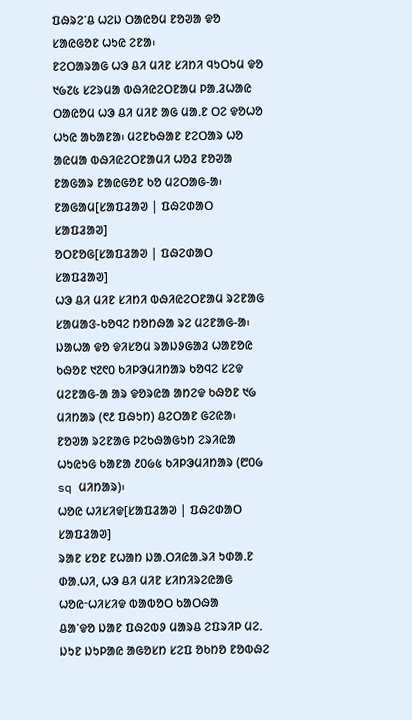ᱯᱷᱨᱮᱸᱪ ᱦᱮᱡ ᱛᱟᱭᱚᱢ ᱱᱚᱣᱟ ᱫᱚ ᱥᱟᱭᱜᱚᱱ ᱦᱩᱭ ᱮᱱᱟ᱾
ᱱᱮᱛᱟᱨᱟᱜ ᱦᱳ ᱪᱤ ᱢᱤᱱ ᱥᱤᱴᱤ ᱧᱩᱛᱩᱢ ᱫᱚ ᱑᱙᱗᱕ ᱥᱮᱨᱢᱟ ᱵᱷᱤᱭᱮᱛᱱᱟᱢ ᱞᱟᱹᱲᱦᱟᱭ ᱛᱟᱭᱚᱢ ᱦᱳ ᱪᱤ ᱢᱤᱱ ᱟᱜ ᱢᱟᱹᱱ ᱛᱮ ᱫᱚᱦᱚ ᱦᱩᱭ ᱟᱠᱟᱱᱟ᱾ ᱢᱮᱱᱠᱷᱟᱱ ᱱᱮᱛᱟᱨ ᱦᱚ ᱟᱭᱢᱟ ᱵᱷᱤᱭᱮᱛᱱᱟᱢᱤ ᱦᱚᱲ ᱱᱚᱣᱟ ᱱᱟᱜᱟᱨ ᱱᱟᱭᱜᱚᱱ ᱠᱚ ᱢᱮᱛᱟᱜ-ᱟ᱾
ᱱᱟᱜᱟᱢ[ᱥᱟᱯᱲᱟᱣ | ᱯᱷᱮᱰᱟᱛ ᱥᱟᱯᱲᱟᱣ]
ᱚᱛᱱᱚᱜ[ᱥᱟᱯᱲᱟᱣ | ᱯᱷᱮᱰᱟᱛ ᱥᱟᱯᱲᱟᱣ]
ᱦᱳ ᱪᱤ ᱢᱤᱱ ᱥᱤᱴᱤ ᱵᱷᱤᱭᱮᱛᱱᱟᱢ ᱨᱮᱱᱟᱜ ᱥᱟᱢᱟᱝ-ᱠᱚᱧᱮ ᱴᱚᱴᱷᱟ ᱨᱮ ᱢᱮᱱᱟᱜ-ᱟ᱾ ᱡᱟᱦᱟ ᱫᱚ ᱫᱤᱥᱚᱢ ᱨᱟᱡᱽᱜᱟᱲ ᱦᱟᱱᱚᱭ ᱠᱷᱚᱱ ᱑᱗᱖᱐ ᱠᱤᱞᱳᱢᱤᱴᱟᱨ ᱠᱚᱧᱮ ᱥᱮᱫ ᱢᱮᱱᱟᱜ-ᱟ ᱟᱨ ᱫᱚᱨᱭᱟ ᱟᱴᱮᱫ ᱠᱷᱚᱱ ᱑᱙ ᱢᱤᱴᱟᱨ (᱖᱒ ᱯᱷᱩᱴ) ᱪᱮᱛᱟᱱ ᱜᱮᱭᱟ᱾ ᱱᱚᱣᱟ ᱨᱮᱱᱟᱜ ᱞᱮᱠᱷᱟᱜᱩᱴ ᱮᱨᱤᱭᱟ ᱦᱩᱭᱩᱜ ᱠᱟᱱᱟ ᱒᱐᱙᱕ ᱠᱤᱞᱳᱢᱤᱴᱟᱨ (᱘᱐᱙ sq ᱢᱤᱴᱟᱨ)᱾
ᱦᱚᱭ ᱦᱤᱥᱤᱫ[ᱥᱟᱯᱲᱟᱣ | ᱯᱷᱮᱰᱟᱛ ᱥᱟᱯᱲᱟᱣ]
ᱨᱟᱱ ᱥᱚᱱ ᱱᱦᱟᱴ ᱡᱟᱹᱛᱤᱭᱟᱹᱨᱤ ᱩᱰᱟᱹᱱ ᱰᱟᱹᱦᱤ, ᱦᱳ ᱪᱤ ᱢᱤᱱ ᱥᱤᱴᱤᱨᱮᱭᱟᱜ ᱦᱚᱭᱼᱦᱤᱥᱤᱫ ᱵᱟᱵᱚᱛ ᱠᱟᱛᱷᱟ
ᱪᱟᱸᱫᱚ ᱡᱟᱱ ᱯᱷᱮᱵᱽ ᱢᱟᱨᱪ ᱮᱯᱨᱤᱞ ᱢᱮᱹ ᱡᱩᱱ ᱡᱩᱞᱟᱭ ᱟᱜᱚᱥᱴ ᱥᱮᱯ ᱚᱠᱴᱚ ᱱᱚᱵᱷᱮ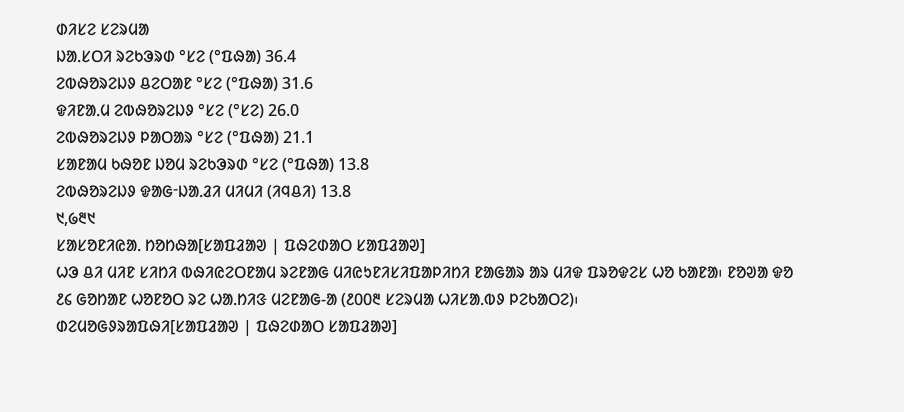ᱰᱤᱥᱮ ᱥᱮᱨᱢᱟ
ᱡᱟᱹᱥᱛᱤ ᱨᱮᱠᱳᱨᱰ °ᱥᱮ (°ᱯᱷᱟ) 36.4
ᱮᱵᱷᱚᱨᱮᱡᱽ ᱪᱮᱛᱟᱱ °ᱥᱮ (°ᱯᱷᱟ) 31.6
ᱫᱤᱱᱟᱹᱢ ᱮᱵᱷᱚᱨᱮᱡᱽ °ᱥᱮ (°ᱥᱮ) 26.0
ᱮᱵᱷᱚᱨᱮᱡᱽ ᱞᱟᱛᱟᱨ °ᱥᱮ (°ᱯᱷᱟ) 21.1
ᱥᱟᱱᱟᱢ ᱠᱷᱚᱱ ᱡᱚᱢ ᱨᱮᱠᱳᱨᱰ °ᱥᱮ (°ᱯᱷᱟ) 13.8
ᱮᱵᱷᱚᱨᱮᱡᱽ ᱫᱟᱜᱼᱡᱟᱹᱲᱤ ᱢᱤᱢᱤ (ᱤᱧᱪᱤ) 13.8
᱑,᱙᱓᱑
ᱥᱟᱥᱚᱱᱤᱭᱟᱹ ᱴᱚᱴᱷᱟ[ᱥᱟᱯᱲᱟᱣ | ᱯᱷᱮᱰᱟᱛ ᱥᱟᱯᱲᱟᱣ]
ᱦᱳ ᱪᱤ ᱢᱤᱱ ᱥᱤᱴᱤ ᱵᱷᱤᱭᱮᱛᱱᱟᱢ ᱨᱮᱱᱟᱜ ᱢᱤᱭᱩᱱᱤᱥᱤᱯᱟᱞᱤᱴᱤ ᱱᱟᱜᱟᱨ ᱟᱨ ᱢᱤᱫ ᱯᱨᱚᱫᱮᱥ ᱦᱚ ᱠᱟᱱᱟ᱾ ᱱᱚᱣᱟ ᱫᱚ ᱒᱔ ᱜᱚᱴᱟᱱ ᱦᱚᱱᱚᱛ ᱨᱮ ᱦᱟᱹᱴᱤᱝ ᱢᱮᱱᱟᱜ-ᱟ (᱒᱐᱐᱓ ᱥᱮᱨᱢᱟ ᱦᱤᱥᱟᱹᱵᱽ ᱞᱮᱠᱟᱛᱮ)᱾
ᱰᱮᱢᱚᱜᱽᱨᱟᱯᱷᱤ[ᱥᱟᱯᱲᱟᱣ | ᱯᱷᱮᱰᱟᱛ ᱥᱟᱯᱲᱟᱣ]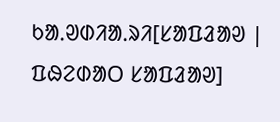ᱠᱟᱹᱣᱰᱤᱟᱹᱨᱤ[ᱥᱟᱯᱲᱟᱣ | ᱯᱷᱮᱰᱟᱛ ᱥᱟᱯᱲᱟᱣ]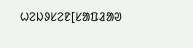ᱦᱮᱡᱽᱥᱮᱱ[ᱥᱟᱯᱲᱟᱣ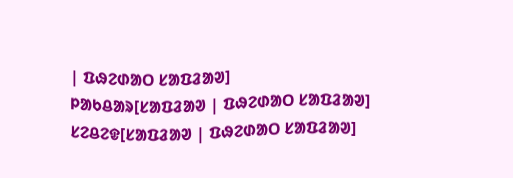| ᱯᱷᱮᱰᱟᱛ ᱥᱟᱯᱲᱟᱣ]
ᱞᱟᱠᱪᱟᱨ[ᱥᱟᱯᱲᱟᱣ | ᱯᱷᱮᱰᱟᱛ ᱥᱟᱯᱲᱟᱣ]
ᱥᱮᱪᱮᱫ[ᱥᱟᱯᱲᱟᱣ | ᱯᱷᱮᱰᱟᱛ ᱥᱟᱯᱲᱟᱣ]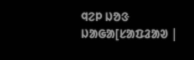ᱧᱮᱞ ᱡᱚᱝ ᱡᱟᱜᱟ[ᱥᱟᱯᱲᱟᱣ |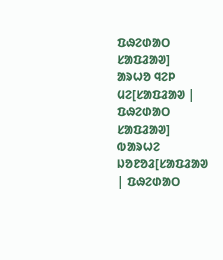ᱯᱷᱮᱰᱟᱛ ᱥᱟᱯᱲᱟᱣ]
ᱟᱨᱦᱚ ᱧᱮᱞ ᱢᱮ[ᱥᱟᱯᱲᱟᱣ | ᱯᱷᱮᱰᱟᱛ ᱥᱟᱯᱲᱟᱣ]
ᱵᱟᱨᱦᱮ ᱡᱚᱱᱚᱲ[ᱥᱟᱯᱲᱟᱣ | ᱯᱷᱮᱰᱟᱛ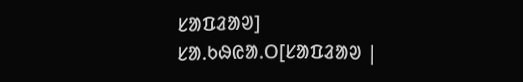ᱥᱟᱯᱲᱟᱣ]
ᱥᱟᱹᱠᱷᱭᱟᱹᱛ[ᱥᱟᱯᱲᱟᱣ |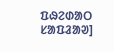ᱯᱷᱮᱰᱟᱛ ᱥᱟᱯᱲᱟᱣ]